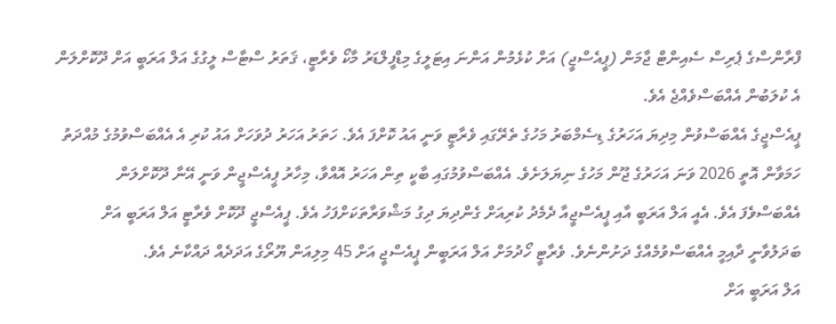ފްރާންސްގެ ޕެރިސް ސެއިންޓް ޖާމަން (ޕީއެސްޖީ) އަށް ކުޅެމުން އަންނަ އިޓަލީގެ މިޑްފީލްޑަރު މާކޯ ވެރާޓީ، ޤަތަރު ސްޓާސް ލީގުގެ އަލް އަރަބީ އަށް ދޫކޮށްލަން އެ ކުލަބުން އެއްބަސްވެއްޖެ އެވެ.
ޕީއެސްޖީގެ އެއްބަސްވުން މިދިޔަ އަހަރުގެ ޑިސެމްބަރު މަހުގެ ތެރޭގައި ވެރާޓީ ވަނީ އައު ކޮށްފަ އެވެ. ހަތަރު އަހަރު ދުވަހަށް އައު ކުރި އެ އެއްބަސްވުމުގެ މުއްދަތު ހަމަވާން އޮތީ 2026 ވަނަ އަހަރުގެ ޖޫން މަހުގެ ނިޔަލަށެވެ. އެއްބަސްވުމުގައި ބާކީ ތިން އަހަރު އޮއްވާ، މިހާރު ޕީއެސްޖީން ވަނީ އޭނާ ދޫކޮށްލަން އެއްބަސްވެފަ އެވެ. އެއީ އަލް އަރަބީ އާއި ޕީއެސްޖީއާ ދެމެދު ކުރިއަށް ގެންދިޔަ ދިގު މަޝްވަރާތަކަށްފަހު އެވެ. ޕީއެސްޖީ ދޫކޮށް ވެރާޓީ އަލް އަރަބީ އަށް ބަދަލުވާނީ ދާއިމީ އެއްބަސްވުމެއްގެ ދަށުންނެވެ. ވެރާޓީ ހޯދުމަށް އަލް އަރަބީން ޕީއެސްޖީ އަށް 45 މިލިއަން ޔޫރޯގެ އަދަދެއް ދައްކާނެ އެވެ.
އަލް އަރަބީ އަށް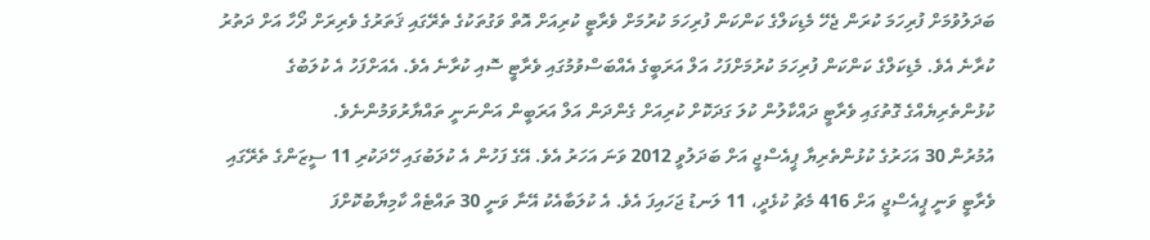ބަދަލުވުމަށް ފުރިހަމަ ކުރަން ޖެހޭ މެޑިކަލްގެ ކަންކަން ފުރިހަމަ ކުރުމަށް ވެރާޓީ ކުރިއަށް އޮތް ވަގުތަކުގެ ތެރޭގައި ޤަތަރުގެ ވެރިރަށް ދޯހާ އަށް ދަތުރު ކުރާނެ އެވެ. މެޑިކަލްގެ ކަންކަން ފުރިހަމަ ކުރުމަށްފަހު އަލް އަރަބީގެ އެއްބަސްވުމުގައި ވެރާޓީ ސޮއި ކުރާނެ އެވެ. އެއަށްފަހު އެ ކުލަބުގެ ކުޅުންތެރިޔެއްގެ ގޮތުގައި ވެރާޓީ ދައްކާލުން ކުލަ ގަދަކޮށް ކުރިއަށް ގެންދަން އަލް އަރަބީން އަންނަނީ ތައްޔާރުވަމުންނެވެ.
އުމުރުން 30 އަހަރުގެ ކުޅުންތެރިޔާ ޕީއެސްޖީ އަށް ބަދަލުވީ 2012 ވަނަ އަހަރު އެވެ. އޭގެ ފަހުން އެ ކުލަބުގައި ހޭދަކުރި 11 ސީޒަންގެ ތެރޭގައި ވެރާޓީ ވަނީ ޕީއެސްޖީ އަށް 416 މެޗު ކުޅެދީ، 11 ލަނޑު ޖަހައިފަ އެވެ. އެ ކުލަބާއެކު އޭނާ ވަނީ 30 ތައްޓެއް ކާމިޔާބުކޮށްފަ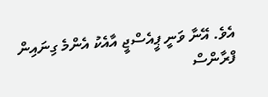އެވެ. އޭނާ ވަނީ ޕީއެސްޖީ އާއެކު އެންމެ ގިނައިން ފްރާންސް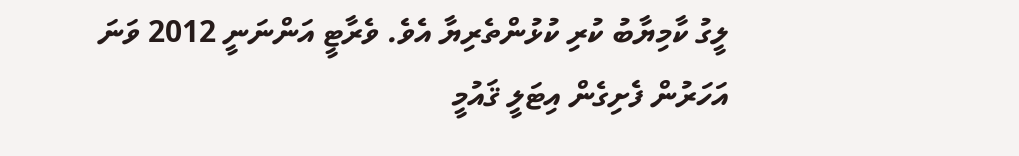ލީގު ކާމިޔާބު ކުރި ކުޅުންތެރިޔާ އެވެ. ވެރާޓީ އަންނަނީ 2012 ވަނަ އަހަރުން ފެށިގެން އިޓަލީ ޤައުމީ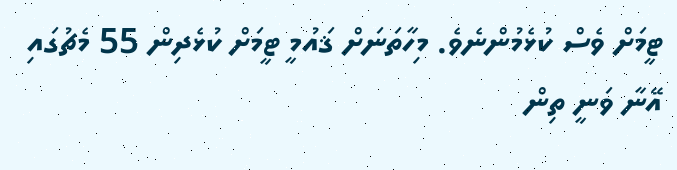ޓީމަށް ވެސް ކުޅެމުންނެވެ. މިހާތަނަށް ޤައުމީ ޓީމަށް ކުޅެދިން 55 މެޗުގައި އޭނާ ވަނީ ތިން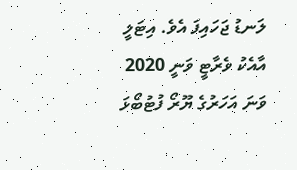ލަނޑު ޖަހައިފަ އެވެ. އިޓަލީ އާއެކު ވެރާޓީ ވަނީ 2020 ވަނަ އަހަރުގެ ޔޫރޯ ފުޓުބޯޅަ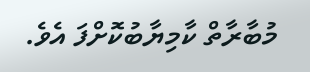މުބާރާތް ކާމިޔާބުކޮށްފަ އެވެ.